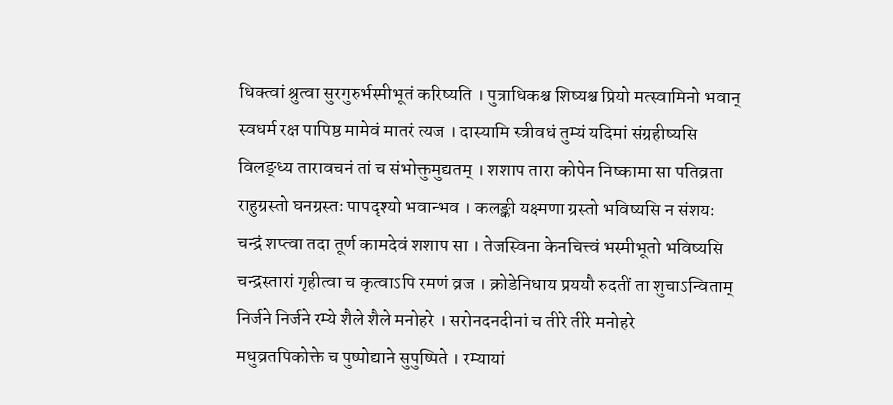धिक्त्वां श्रुत्वा सुरगुरुर्भस्मीभूतं करिष्यति । पुत्राधिकश्च शिष्यश्च प्रियो मत्स्वामिनो भवान्
स्वधर्म रक्ष पापिष्ठ मामेवं मातरं त्यज । दास्यामि स्त्रीवधं तुम्यं यदिमां संग्रहीष्यसि
विलङ्ध्य तारावचनं तां च संभोक्तुमुद्यतम् । शशाप तारा कोपेन निष्कामा सा पतिव्रता
राहुग्रस्तो घनग्रस्तः पापदृश्यो भवान्भव । कलङ्की यक्ष्मणा ग्रस्तो भविष्यसि न संशयः
चन्द्रं शप्त्वा तदा तूर्ण कामदेवं शशाप सा । तेजस्विना केनचित्त्वं भस्मीभूतो भविष्यसि
चन्द्रस्तारां गृहीत्वा च कृत्वाऽपि रमणं व्रज । क्रोडेनिधाय प्रययौ रुदतीं ता शुचाऽन्विताम्
निर्जने निर्जने रम्ये शैले शैले मनोहरे । सरोनदनदीनां च तीरे तीरे मनोहरे
मधुव्रतपिकोक्ते च पुष्पोद्याने सुपुष्पिते । रम्यायां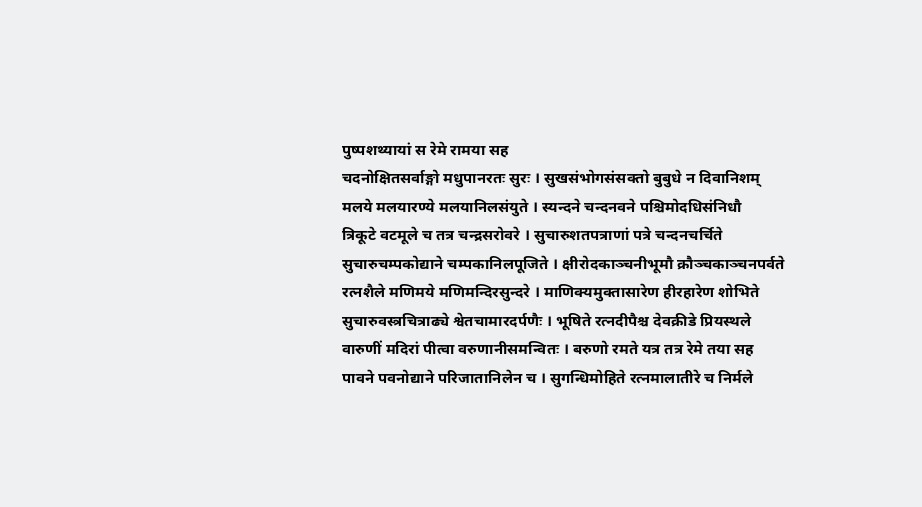पुष्पशथ्यायां स रेमे रामया सह
चदनोक्षितसर्वाङ्गो मधुपानरतः सुरः । सुखसंभोगसंसक्तो बुबुधे न दिवानिशम्
मलये मलयारण्ये मलयानिलसंयुते । स्यन्दने चन्दनवने पश्चिमोदधिसंनिधौ
त्रिकूटे वटमूले च तत्र चन्द्रसरोवरे । सुचारुशतपत्राणां पत्रे चन्दनचर्चिते
सुचारुचम्पकोद्याने चम्पकानिलपूजिते । क्षीरोदकाञ्चनीभूमौ क्रौञ्चकाञ्चनपर्वते
रत्नशैले मणिमये मणिमन्दिरसुन्दरे । माणिक्यमुक्तासारेण हीरहारेण शोभिते
सुचारुवस्त्रचित्राढ्ये श्वेतचामारदर्पणैः । भूषिते रत्नदीपैश्च देवक्रीडे प्रियस्थले
वारुणीं मदिरां पीत्वा वरुणानीसमन्वितः । बरुणो रमते यत्र तत्र रेमे तया सह
पावने पवनोद्याने परिजातानिलेन च । सुगन्धिमोहिते रत्नमालातीरे च निर्मले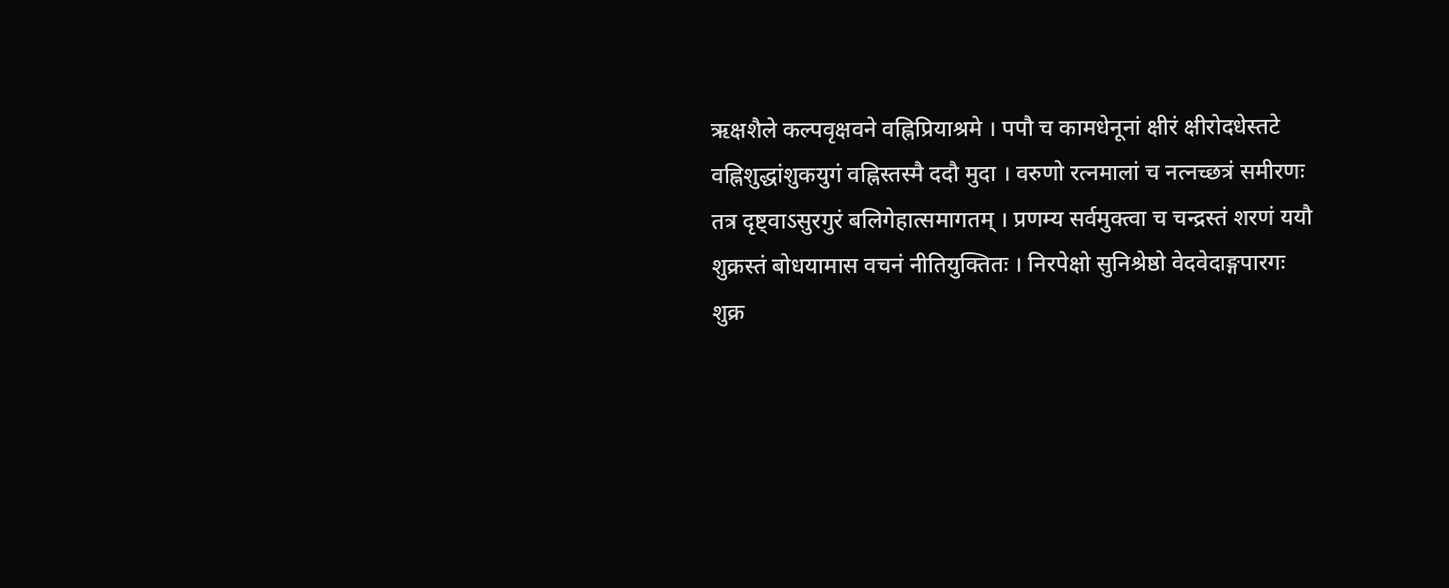ऋक्षशैले कल्पवृक्षवने वह्निप्रियाश्रमे । पपौ च कामधेनूनां क्षीरं क्षीरोदधेस्तटे
वह्निशुद्धांशुकयुगं वह्निस्तस्मै ददौ मुदा । वरुणो रत्नमालां च नत्नच्छत्रं समीरणः
तत्र दृष्ट्वाऽसुरगुरं बलिगेहात्समागतम् । प्रणम्य सर्वमुक्त्वा च चन्द्रस्तं शरणं ययौ
शुक्रस्तं बोधयामास वचनं नीतियुक्तितः । निरपेक्षो सुनिश्रेष्ठो वेदवेदाङ्गपारगः
शुक्र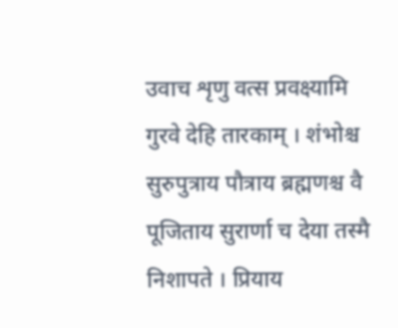उवाच शृणु वत्स प्रवक्ष्यामि गुरवे देहि तारकाम् । शंभोश्च सुरुपुत्राय पौत्राय ब्रह्मणश्च वै
पूजिताय सुरार्णा च देया तस्मै निशापते । प्रियाय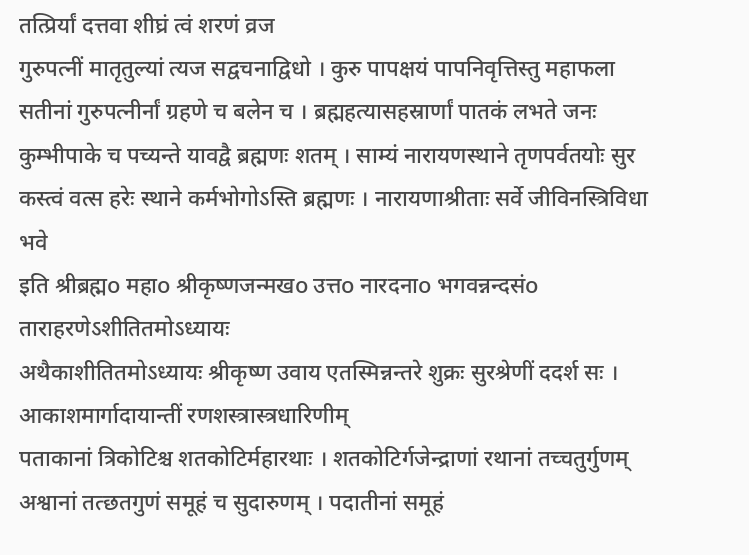तत्प्रिर्यां दत्तवा शीघ्रं त्वं शरणं व्रज
गुरुपत्नीं मातृतुल्यां त्यज सद्वचनाद्विधो । कुरु पापक्षयं पापनिवृत्तिस्तु महाफला
सतीनां गुरुपत्नीर्नां ग्रहणे च बलेन च । ब्रह्महत्यासहस्रार्णां पातकं लभते जनः
कुम्भीपाके च पच्यन्ते यावद्वै ब्रह्मणः शतम् । साम्यं नारायणस्थाने तृणपर्वतयोः सुर
कस्त्वं वत्स हरेः स्थाने कर्मभोगोऽस्ति ब्रह्मणः । नारायणाश्रीताः सर्वे जीविनस्त्रिविधा भवे
इति श्रीब्रह्मo महाo श्रीकृष्णजन्मखo उत्तo नारदनाo भगवन्नन्दसंo ताराहरणेऽशीतितमोऽध्यायः
अथैकाशीतितमोऽध्यायः श्रीकृष्ण उवाय एतस्मिन्नन्तरे शुक्रः सुरश्रेणीं ददर्श सः । आकाशमार्गादायान्तीं रणशस्त्रास्त्रधारिणीम्
पताकानां त्रिकोटिश्च शतकोटिर्महारथाः । शतकोटिर्गजेन्द्राणां रथानां तच्चतुर्गुणम्
अश्वानां तत्छतगुणं समूहं च सुदारुणम् । पदातीनां समूहं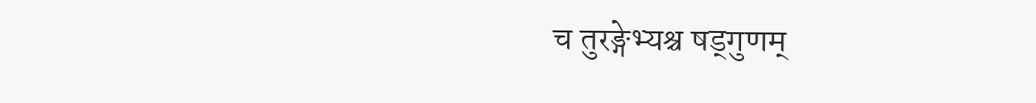च तुरङ्गेभ्यश्च षड्गुणम्